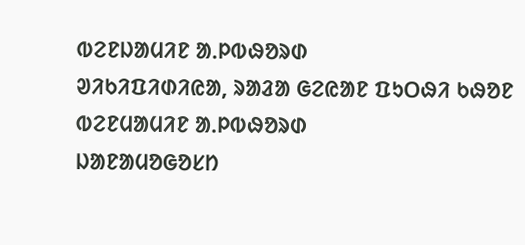ᱵᱮᱱᱡᱟᱢᱤᱱ ᱟᱹᱞᱵᱷᱚᱨᱰ
ᱣᱤᱠᱤᱯᱤᱰᱤᱭᱟ, ᱨᱟᱲᱟ ᱜᱮᱭᱟᱱ ᱯᱩᱛᱷᱤ ᱠᱷᱚᱱ
ᱵᱮᱱᱢᱟᱢᱤᱱ ᱟᱹᱞᱵᱷᱚᱨᱰ
ᱡᱟᱱᱟᱢᱚᱜᱚᱥᱴ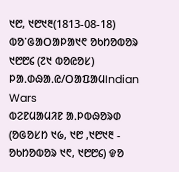᱑᱘, ᱑᱘᱑᱓(1813-08-18)
ᱵᱚᱸᱜᱟᱛᱟᱞᱟ᱑᱖ ᱚᱠᱴᱚᱵᱚᱨ ᱑᱘᱘᱔ (᱗᱑ ᱵᱚᱭᱚᱥ)
ᱞᱟᱹᱰᱷᱟᱹᱭ/ᱛᱟᱯᱟᱢIndian Wars
ᱵᱮᱱᱢᱟᱢᱤᱱ ᱟᱹᱞᱵᱷᱚᱨᱰ (ᱚᱜᱚᱥᱴ ᱑᱙, ᱑᱘ ,᱑᱘᱑᱓ - ᱚᱠᱴᱚᱵᱚᱨ ᱑᱖, ᱑᱘᱘᱔) ᱫᱚ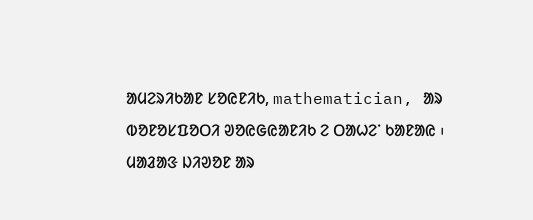ᱟᱢᱮᱨᱤᱠᱟᱱ ᱥᱚᱭᱱᱤᱠ, mathematician, ᱟᱨ ᱵᱚᱱᱚᱥᱯᱚᱛᱤ ᱣᱚᱭᱜᱭᱟᱱᱤᱠ ᱮ ᱛᱟᱦᱮᱸ ᱠᱟᱱᱟᱭ ᱾
ᱢᱟᱲᱟᱝ ᱡᱤᱣᱚᱱ ᱟᱨ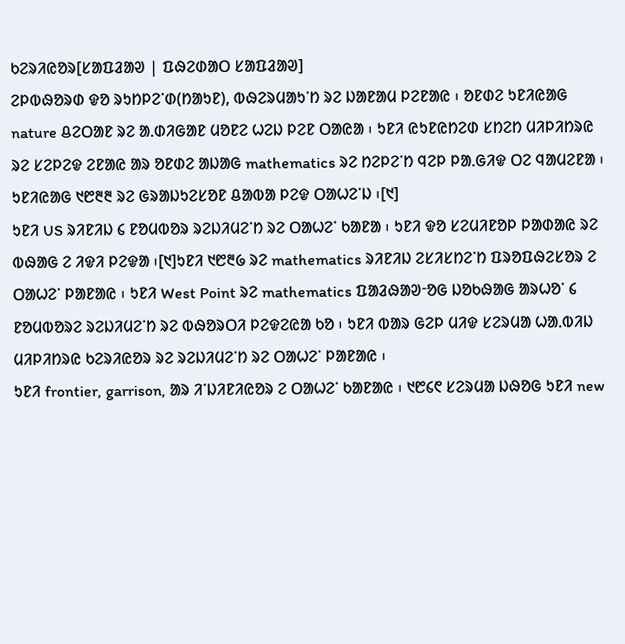ᱠᱮᱨᱤᱭᱚᱨ[ᱥᱟᱯᱲᱟᱣ | ᱯᱷᱮᱰᱟᱛ ᱥᱟᱯᱲᱟᱣ]
ᱮᱞᱵᱷᱚᱨᱰ ᱫᱚ ᱨᱩᱴᱞᱮᱸᱰ(ᱴᱟᱩᱱ), ᱵᱷᱮᱨᱢᱟᱩᱸᱴ ᱨᱮ ᱡᱟᱱᱟᱢ ᱞᱮᱱᱟᱭ ᱾ ᱚᱱᱰᱮ ᱩᱱᱤᱭᱟᱜ nature ᱪᱮᱛᱟᱱ ᱨᱮ ᱟᱹᱰᱤᱜᱟᱱ ᱢᱚᱱᱮ ᱦᱮᱡ ᱞᱮᱱ ᱛᱟᱭᱟ ᱾ ᱩᱱᱤ ᱭᱩᱱᱭᱴᱮᱰ ᱥᱴᱮᱴ ᱢᱤᱞᱤᱴᱨᱭ ᱨᱮ ᱥᱮᱞᱮᱫ ᱮᱱᱟᱭ ᱟᱨ ᱚᱱᱰᱮ ᱟᱡᱟᱜ mathematics ᱨᱮ ᱴᱮᱞᱮᱸᱴ ᱧᱮᱞ ᱞᱟᱹᱜᱤᱫ ᱛᱮ ᱧᱟᱢᱮᱱᱟ ᱾ ᱩᱱᱤᱭᱟᱜ ᱑᱘᱓᱓ ᱨᱮ ᱜᱨᱟᱡᱩᱮᱥᱚᱱ ᱪᱟᱵᱟ ᱞᱮᱫ ᱛᱟᱦᱮᱸᱡ ᱾[᱑]
ᱩᱱᱤ US ᱨᱤᱱᱤᱡ ᱔ ᱱᱚᱢᱵᱚᱨ ᱨᱮᱡᱤᱢᱮᱸᱴ ᱨᱮ ᱛᱟᱦᱮᱸ ᱠᱟᱱᱟ ᱾ ᱩᱱᱤ ᱫᱚ ᱥᱮᱢᱤᱱᱚᱞ ᱞᱟᱰᱟᱭ ᱨᱮ ᱵᱷᱟᱜ ᱮ ᱤᱫᱤ ᱞᱮᱫᱟ ᱾[᱑]ᱩᱱᱤ ᱑᱘᱓᱙ ᱨᱮ mathematics ᱨᱤᱱᱤᱡ ᱮᱥᱤᱥᱴᱮᱸᱴ ᱯᱨᱚᱯᱷᱮᱥᱚᱨ ᱮ ᱛᱟᱦᱮᱸ ᱞᱟᱱᱟᱭ ᱾ ᱩᱱᱤ West Point ᱨᱮ mathematics ᱯᱟᱲᱷᱟᱣᱼᱚᱜ ᱡᱚᱠᱷᱟᱜ ᱟᱨᱦᱚᱸ ᱔ ᱱᱚᱢᱵᱚᱨᱮ ᱨᱮᱡᱤᱢᱮᱸᱴ ᱨᱮ ᱵᱷᱚᱨᱛᱤ ᱞᱮᱫᱮᱭᱟ ᱠᱚ ᱾ ᱩᱱᱤ ᱵᱟᱨ ᱜᱮᱞ ᱢᱤᱫ ᱥᱮᱨᱢᱟ ᱦᱟᱹᱵᱤᱡ ᱢᱤᱞᱤᱴᱨᱭ ᱠᱮᱨᱤᱭᱚᱨ ᱨᱮ ᱨᱮᱡᱤᱢᱮᱸᱴ ᱨᱮ ᱛᱟᱦᱮᱸ ᱞᱟᱱᱟᱭ ᱾
ᱩᱱᱤ frontier, garrison, ᱟᱨ ᱤᱸᱡᱤᱱᱤᱭᱚᱨ ᱮ ᱛᱟᱦᱮᱸ ᱠᱟᱱᱟᱭ ᱾ ᱑᱘᱔᱖ ᱥᱮᱨᱢᱟ ᱡᱷᱚᱜ ᱩᱱᱤ new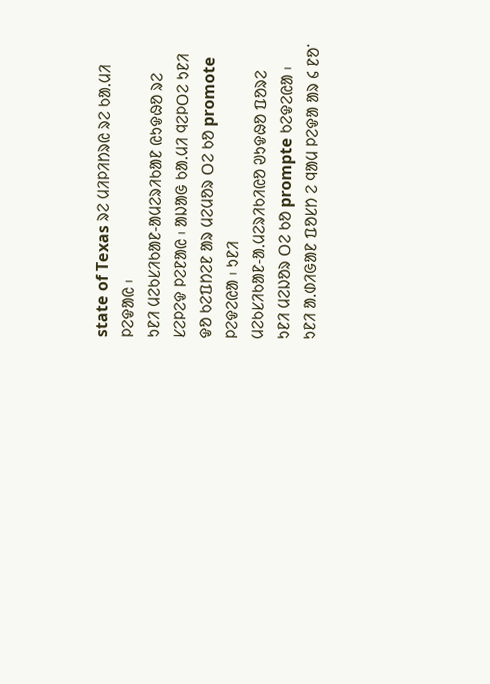state of Texas ᱨᱮ ᱢᱤᱞᱤᱴᱨᱭ ᱨᱮ ᱠᱟᱹᱢᱤ ᱞᱮᱫᱟᱭ ᱾
ᱩᱱᱤ ᱢᱮᱠᱥᱤᱠᱟᱱ-ᱟᱢᱮᱨᱤᱠᱟᱱ ᱭᱩᱫᱷᱚ ᱨᱮ ᱥᱮᱞᱮᱫ ᱞᱮᱱᱟᱭ ᱾ ᱟᱡᱟᱜ ᱠᱟᱹᱢᱤ ᱧᱮᱞᱛᱮ ᱩᱱᱤ ᱫᱚ ᱠᱮᱯᱴᱮᱱ ᱟᱨ ᱢᱮᱢᱚᱨ ᱛᱮ ᱠᱚ promote ᱞᱮᱫᱮᱭᱟ ᱾ ᱩᱱᱤ
ᱢᱮᱠᱥᱤᱠᱟᱱ-ᱟᱹᱢᱮᱨᱤᱠᱤᱭᱚ ᱣᱩᱫᱷᱚ ᱯᱚᱨᱮ ᱩᱱᱤ ᱢᱮᱡᱚᱨ ᱛᱮ ᱠᱚ prompte ᱠᱮᱫᱮᱭᱟ ᱾ ᱩᱱᱤ ᱟᱹᱰᱤᱜᱟᱱ ᱯᱚᱥᱴ ᱮ ᱧᱟᱢ ᱞᱮᱫᱟ ᱟᱨ ᱔ ᱱᱚᱸ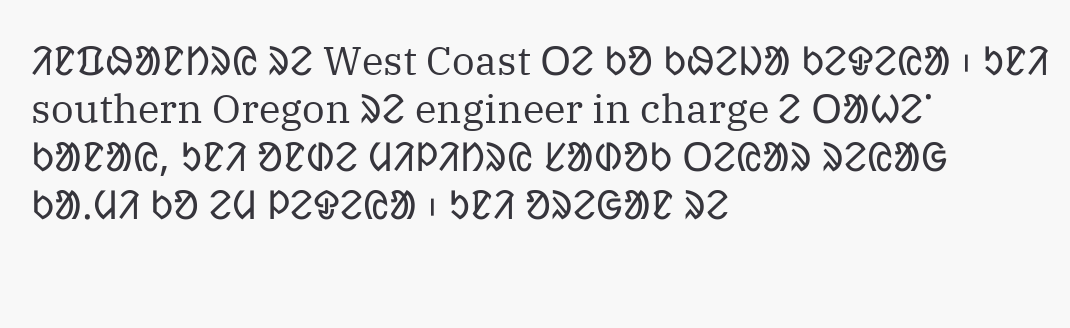ᱤᱱᱯᱷᱟᱱᱴᱨᱭ ᱨᱮ West Coast ᱛᱮ ᱠᱚ ᱠᱷᱮᱡᱟ ᱠᱮᱫᱮᱭᱟ ᱾ ᱩᱱᱤ southern Oregon ᱨᱮ engineer in charge ᱮ ᱛᱟᱦᱮᱸ ᱠᱟᱱᱟᱭ, ᱩᱱᱤ ᱚᱱᱰᱮ ᱢᱤᱞᱤᱴᱨᱭ ᱥᱟᱰᱚᱠ ᱛᱮᱭᱟᱨ ᱨᱮᱭᱟᱜ ᱠᱟᱹᱢᱤ ᱠᱚ ᱮᱢ ᱞᱮᱫᱮᱭᱟ ᱾ ᱩᱱᱤ ᱚᱨᱮᱜᱟᱱ ᱨᱮ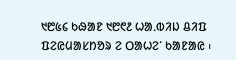᱑᱘᱕᱔ ᱠᱷᱟᱱ ᱑᱘᱖᱒ ᱦᱟᱹᱵᱤᱡ ᱪᱤᱯ ᱯᱮᱭᱢᱟᱥᱴᱚᱨ ᱮ ᱛᱟᱦᱮᱸ ᱠᱟᱱᱟᱭ ᱾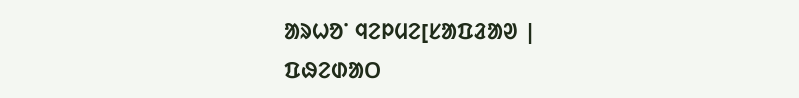ᱟᱨᱦᱚᱸ ᱧᱮᱞᱢᱮ[ᱥᱟᱯᱲᱟᱣ | ᱯᱷᱮᱰᱟᱛ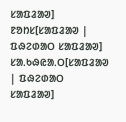ᱥᱟᱯᱲᱟᱣ]
ᱱᱚᱴᱥ[ᱥᱟᱯᱲᱟᱣ | ᱯᱷᱮᱰᱟᱛ ᱥᱟᱯᱲᱟᱣ]
ᱥᱟᱹᱠᱷᱭᱟᱹᱛ[ᱥᱟᱯᱲᱟᱣ | ᱯᱷᱮᱰᱟᱛ ᱥᱟᱯᱲᱟᱣ]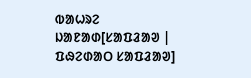ᱵᱟᱦᱨᱮ ᱡᱟᱱᱟᱰ[ᱥᱟᱯᱲᱟᱣ | ᱯᱷᱮᱰᱟᱛ ᱥᱟᱯᱲᱟᱣ]